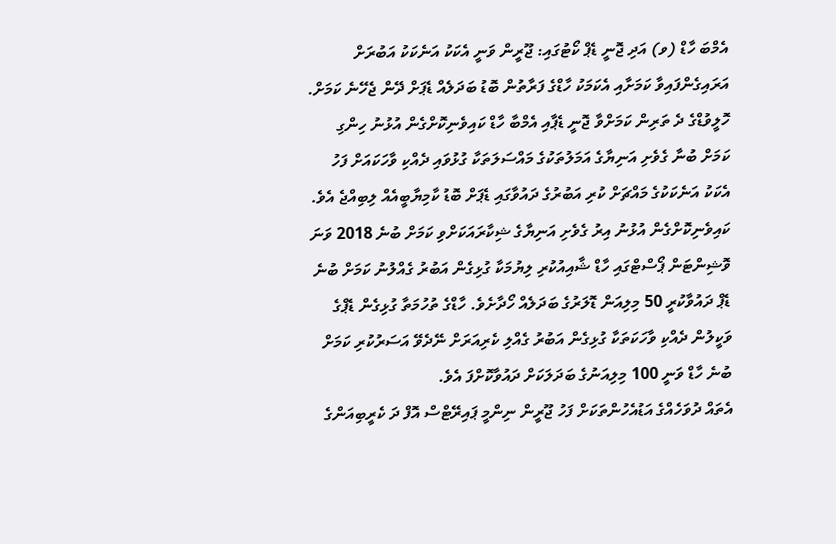އެމްބަ ހާޑް (ވ) އަދި ޖޮނީ ޑެޕް ކޯޓުގައި: ޖޫރީން ވަނީ އެކަކު އަނެކަކު އަބުރަށް އަރައިގެންފައިވާ ކަމަށާއި އެކަމަކު ހާޑްގެ ފަރާތުން ބޮޑު ބަދަލެއް ޑެޕަށް ދޭން ޖެހޭނެ ކަމަށް.
ހޮލީވުޑްގެ ދެ ތަރިން ކަމަށްވާ ޖޮނީ ޑެޕާއި އެމްބާ ހާޑް ކައިވެނިކޮށްގެން އުޅުނު ހިންގި ކަމަށް ބުނާ ގެވެށި އަނިޔާގެ އަމަލުތަކުގެ މައްސަލަތަކާ ގުޅުވައި ދެއްކި ވާހަކައަށް ފަހު އެކަކު އަނެކަކުގެ މައްޗަށް ކުރި އަބުރުގެ ދައުވާގައި ޑެޕަށް ބޮޑު ކާމިޔާބީއެއް ލިބިއްޖެ އެވެ.
ކައިވެނިކޮށްގެން އުޅުނު އިރު ގެވެށި އަނިޔާގެ ޝިކާރައަކަށްވި ކަމަށް ބުނެ 2018 ވަނަ ވޮޝިންޓަން ޕޯސްޓްގައި ހާޑް ޝާއިއުކުރި ލިޔުމަކާ ގުޅިގެން އަބުރު ގެއްލުނު ކަމަށް ބުނެ ޑެޕް ދައުވާކުރީ 50 މިލިއަން ޑޮލަރުގެ ބަދަލެއް ހޯދާށެވެ. ހާޑްގެ ތުހުމަތާ ގުޅިގެން ޑެޕްގެ ވަކީލުން ދެއްކި ވާހަކަތަކާ ގުޅިގެން އަބުރު ގެއްލި ކެރިއަރަށް ނޭދެވޭ އަސަރުކުރި ކަމަށް ބުނެ ހާޑް ވަނީ 100 މިލިއަނުގެ ބަދަލަކަށް ދައުވާކޮށްފަ އެވެ.
އެތައް ދުވަހެއްގެ އަޑުއެހުންތަކަށް ފަހު ޖޫރީން ނިންމީ ޕައިރޭޓްސް އޮފް ދަ ކެރީބިއަންގެ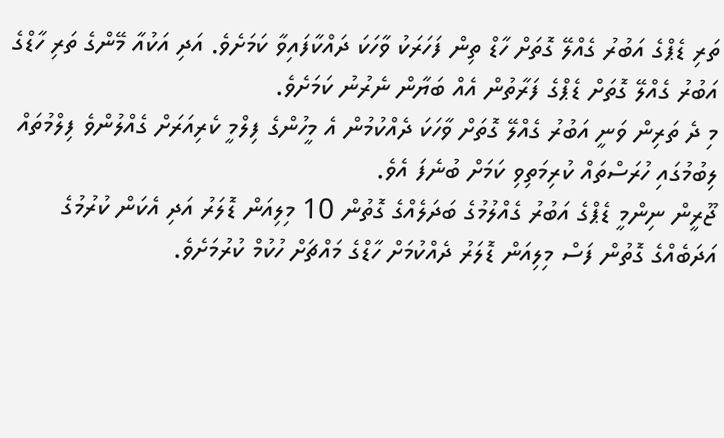ތަރި ޑެޕްގެ އަބުރު ގެއްލޭ ގޮތަށް ހާޑް ތިން ފަހަރަކު ވާހަކަ ދައްކާފައިވާ ކަމަށެވެ. އަދި އަކުއާ މޭންގެ ތަރި ހާޑްގެ އަބުރު ގެއްލޭ ގޮތަށް ޑެޕްގެ ފަރާތުން އެއް ބަޔާން ނެރުނު ކަމަށެވެ.
މި ދެ ތަރިން ވަނީ އަބުރު ގެއްލޭ ގޮތަށް ވާހަކަ ދެއްކުމުން އެ މީހުންގެ ފިލްމީ ކެރިއަރަށް ގެއްލުންވެ ފިލްމުތައް ލިބުމުގައި ހުރަސްތައް ކުރިމަތިވި ކަމަށް ބުނެފަ އެވެ.
ޖޫރީން ނިންމީ ޑެޕްގެ އަބުރު ގެއްލުމުގެ ބަދަލެއްގެ ގޮތުން 10 މިލިއަން ޑޮލަރު އަދި އެކަން ކުރުމުގެ އަދަބެއްގެ ގޮތުން ފަސް މިލިއަން ޑޮލަރު ދެއްކުމަށް ހާޑްގެ މައްޗަށް ހުކުމް ކުރުމަށެވެ.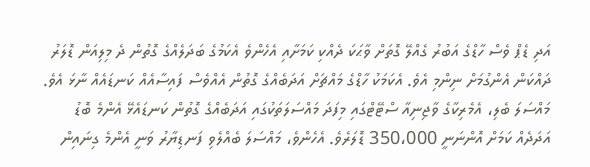އަދި ޑެޕް ވެސް ހާޑްގެ އަބުރު ގެއްލޭ ގޮތަށް ވާޙަކަ ދެއްކި ކަމަށާއި އެހެންވެ އެކަމުގެ ބަދަލެއްގެ ގޮތުން ދެ މިލިއަން ޑޮލަރު ދައްކަން އެންގުމަށް ނިންމި އެވެ. އެކަމަކު ހާޑްގެ މައްޗަށް އަދަބެއްގެ ގޮތުން އެއްވެސް ފައިސާއެއް ކަނޑައެއް ނާޅަ އެވެ.
މައްސަލަ ބެލި، އެމެރިކާގެ ވާޖިނިއާ ސްޓޭޓްގައި މިފަދަ މައްސަލަތަކުގައި އަދަބެއްގެ ގޮތުން ކަނޑައެޅޭ އެންމެ ބޮޑު އަދަދެއް ކަމަށް އޮންނަނީ 350،000 ޑޮލަރެވެ. އެހެންވެ، މައްސަލަ ބެއްލެވި ފަނޑިޔާރު ވަނީ އެންމެ ގިނައިން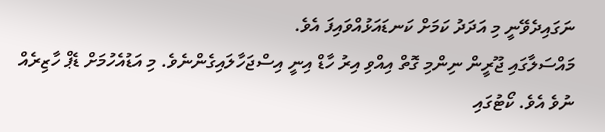ނަގައިދެވޭނީ މި އަދަދު ކަމަށް ކަނޑައަޅުއްވައިފަ އެވެ.
މައްސަލާގައި ޖޫރީން ނިންމި ގޮތް އިއްވި އިރު ހާޑް އިނީ އިސްޖަހާލައިގެންނެވެ. މި އަޑުއެހުމަށް ޑެޕް ހާޒިރެއް ނުވެ އެވެ. ކޯޓުގައި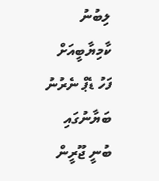ލިބުނު ކާމިޔާބީއަށް ފަހު ޑެޕް ނެރުނު ބަޔާނުގައި ބުނީ ޖޫރީން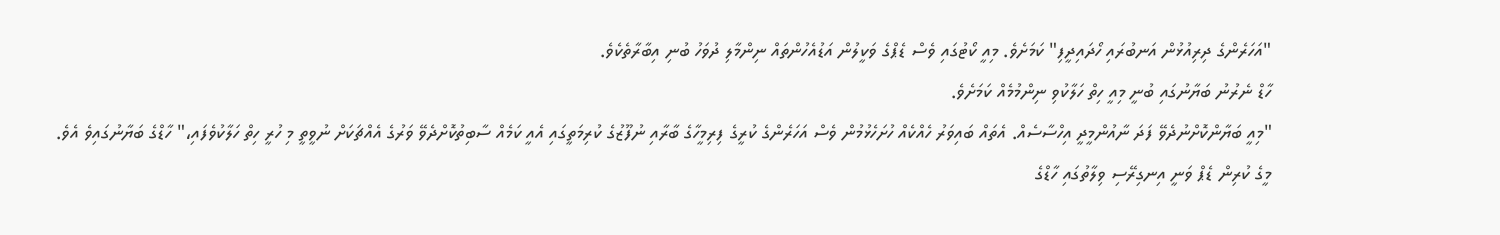"އަހަރެންގެ ދިރިއުޅުން އަނބުރައި ހޯދައިދީފި" ކަމަށެވެ. މިއީ ކޯޓުގައި ވެސް ޑެޕްގެ ވަކީލުން އަޑުއެހުންތައް ނިންމާލި ދުވަހު ބުނި އިބާރާތެކެވެ.
ހާޑް ނެރުނު ބަޔާނުގައި ބުނީ މިއީ ހިތް ހަލާކުވި ނިންމުމެއް ކަމަށެވެ.
"މިއީ ބަޔާންކޮށްނުދެވޭ ފަދަ ނާއުންމީދީ އިހްސާސެއް. އެތައް ބައިވަރު ހެއްކެއް ހުށަހެޅުމުން ވެސް އަހަރެންގެ ކުރީގެ ފިރިމީހާގެ ބާރާއި ނުފޫޒުގެ ކުރިމަތީގައި އެއީ ކަމެއް ސާބިތުކޮށްދެވޭ ވަރުގެ އެއްޗަކަށް ނުވީތީ މި ހުރީ ހިތް ހަލާކުވެފައި،" ހާޑްގެ ބަޔާނުގައިވެ އެވެ.
މީގެ ކުރިން ޑެޕް ވަނީ އިނގިރޭސި ވިލާތުގައި ހާޑްގެ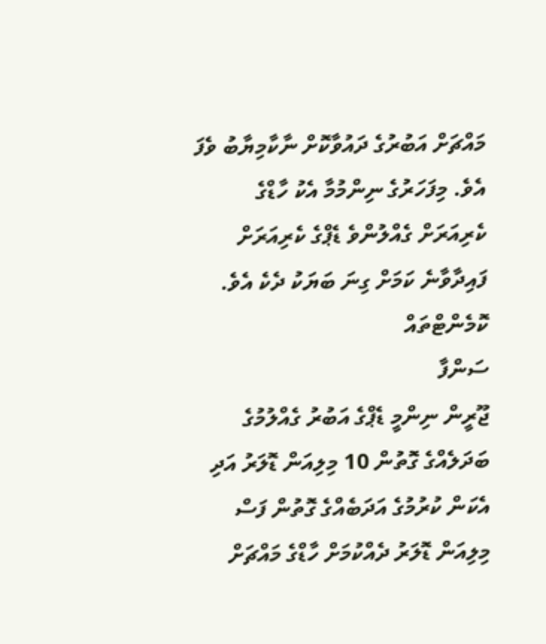މައްޗަށް އަބުރުގެ ދައުވާކޮށް ނާކާމިޔާބު ވެފަ އެވެ. މިފަހަރުގެ ނިންމުމާ އެކު ހާޑްގެ ކެރިއަރަށް ގެއްލުންވެ ޑެޕްގެ ކެރިއަރަށް ފައިދާވާނެ ކަމަށް ގިނަ ބަޔަކު ދެކެ އެވެ.
ކޮމެންޓްތައް
ސަންފާ
ޖޫރީން ނިންމީ ޑެޕްގެ އަބުރު ގެއްލުމުގެ ބަދަލެއްގެ ގޮތުން 10 މިލިއަން ޑޮލަރު އަދި އެކަން ކުރުމުގެ އަދަބެއްގެ ގޮތުން ފަސް މިލިއަން ޑޮލަރު ދެއްކުމަށް ހާޑްގެ މައްޗަށް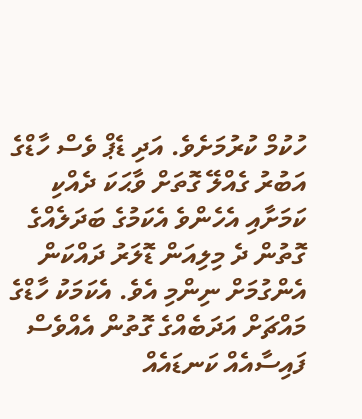ހުކުމް ކުރުމަށެވެ. އަދި ޑެޕް ވެސް ހާޑްގެ އަބުރު ގެއްލޭ ގޮތަށް ވާޙަކަ ދެއްކި ކަމަށާއި އެހެންވެ އެކަމުގެ ބަދަލެއްގެ ގޮތުން ދެ މިލިއަން ޑޮލަރު ދައްކަން އެންގުމަށް ނިންމި އެވެ. އެކަމަކު ހާޑްގެ މައްޗަށް އަދަބެއްގެ ގޮތުން އެއްވެސް ފައިސާއެއް ކަނޑައެއް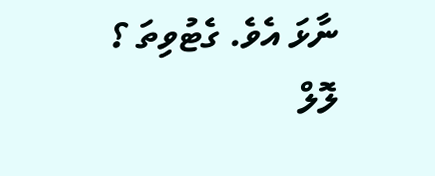ނާޅަ އެވެ. ގެޓުވިތަ ؟
ލޮލް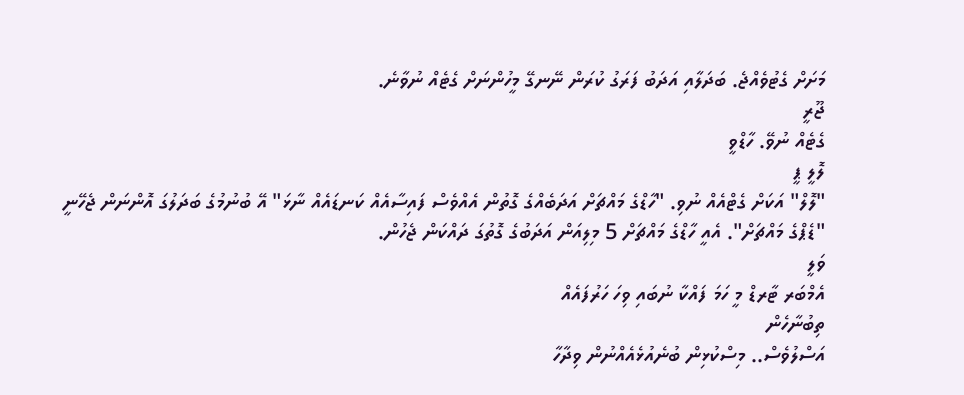މަށަށް ގެޓުވެއްޖެ. ބަދަލާއި އަދަބު ފަރަގު ކުރަން ނޭނގޭ މީހުންނަށް ގެޓެއް ނުވާނެ.
ޖޫރީ
ގެޓެއް ނުވޭ. ހާޑްވީ
ލޮލީ ޕީ
"ލޮލް" އަކަށް ގެޓްއެއް ނުވި. "ހާޑްގެ މައްޗަށް އަދަބެއްގެ ގޮތުން އެއްވެސް ފައިސާއެއް ކަނޑައެއް ނާޅަ" އޭ ބުނުމުގެ ބަދަލުގަ އޮންނަން ޖެހޭނީ "ޑެޕްގެ މައްޗަށް". އެއީ ހާޑްގެ މައްޗަށް 5 މިލިއަން އަދަބުގެ ގޮތުގަ ދައްކަން ޖެހުން.
ވަލީ
އެމްބަރ ޓާރޑް މީ ހަމަ ފައްކާ ނުބައި ވިހަ ހަރުފައެއް
ތިބުނާހެން
އަސްލުވެސް.. މިސްކުޅިން ބުނެއުޅެއެއްނުން ވިދާހާ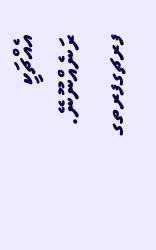އެއްޗަކީ ރަނެއްނޫނޭ.
ފރޗގފރތގ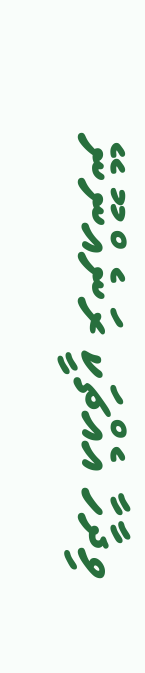ވިދާހާ އެއްޗަކީ ރަނެއްނޫނޭ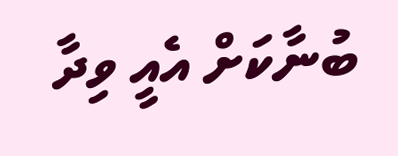ބުނާކަށް އެއީ ވިދާ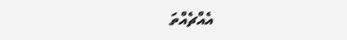އެއްޗެއްތަ